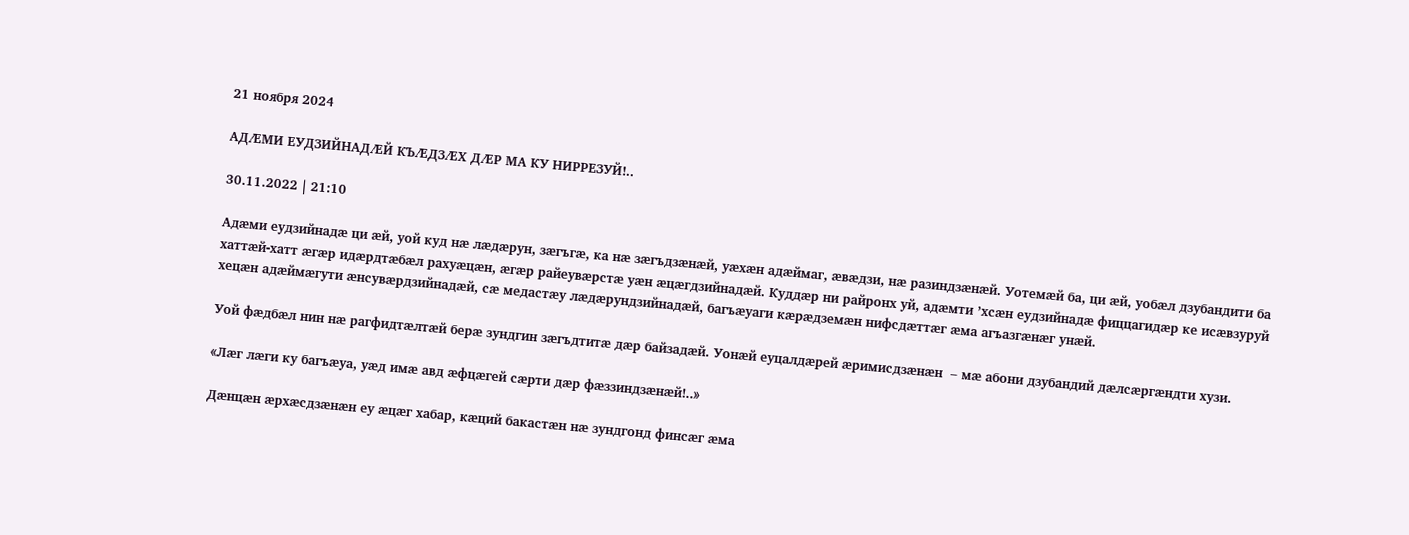21 ноября 2024

АДÆМИ ЕУДЗИЙНАДÆЙ КЪÆДЗÆХ ДÆР МА КУ НИРРЕЗУЙ!..

30.11.2022 | 21:10

Адæми еудзийнадæ ци æй, уой куд нæ лæдæрун, зæгъгæ, ка нæ зæгъдзæнæй, уæхæн адæймаг, æвæдзи, нæ разиндзæнæй. Уотемæй ба, ци æй, уобæл дзубандити ба хаттæй-хатт æгæр идæрдтæбæл рахуæцæн, æгæр райеувæрстæ уæн æцæгдзийнадæй. Куддæр ни райронх уй, адæмти ’хсæн еудзийнадæ фиццагидæр ке исæвзуруй хецæн адæймæгути æнсувæрдзийнадæй, сæ медастæу лæдæрундзийнадæй, багъæуаги кæрæдземæн нифсдæттæг æма агъазгæнæг унæй.

Уой фæдбæл нин нæ рагфидтæлтæй берæ зундгин зæгъдтитæ дæр байзадæй. Уонæй еуцалдæрей æримисдзæнæн  – мæ абони дзубандий дæлсæргæндти хузи.

«Лæг лæги ку багъæуа, уæд имæ авд æфцæгей сæрти дæр фæззиндзæнæй!..»

Дæнцæн æрхæсдзæнæн еу æцæг хабар, кæций бакастæн нæ зундгонд финсæг æма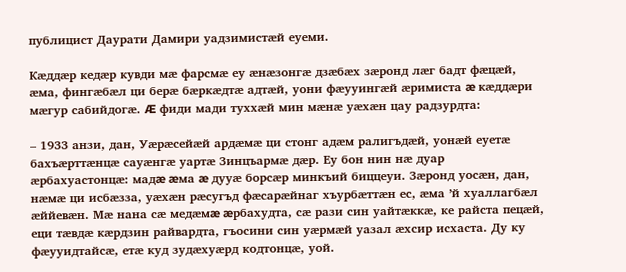публицист Даурати Дамири уадзимистæй еуеми.

Кæддæр кедæр кувди мæ фарсмæ еу æнæзонгæ дзæбæх зæронд лæг бадт фæцæй, æма, фингæбæл ци берæ бæркæдтæ адтæй, уони фæууингæй æримиста æ кæддæри мæгур сабийдогæ. Æ фиди мади туххæй мин мæнæ уæхæн цау радзурдта:

– 1933 анзи, дан, Уæрæсейæй ардæмæ ци стонг адæм ралигъдæй, уонæй еуетæ бахъæрттæнцæ сауæнгæ уартæ Зинцъармæ дæр. Еу бон нин нæ дуар æрбахуастонцæ: мадæ æма æ дууæ борсæр минкъий биццеуи. Зæронд уосæн, дан, нæмæ ци исбæзза, уæхæн рæсугъд фæсарæйнаг хъурбæттæн ес, æма ’й хуаллагбæл æййевæн. Мæ нана сæ медæмæ æрбахудта, сæ рази син уайтæккæ, ке райста пецæй, еци тæвдæ кæрдзин райвардта, гъосини син уæрмæй уазал æхсир исхаста. Ду ку фæууидтайсæ, етæ куд зудæхуæрд кодтонцæ, уой.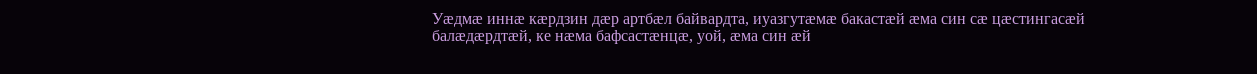Уæдмæ иннæ кæрдзин дæр артбæл байвардта, иуазгутæмæ бакастæй æма син сæ цæстингасæй балæдæрдтæй, ке нæма бафсастæнцæ, уой, æма син æй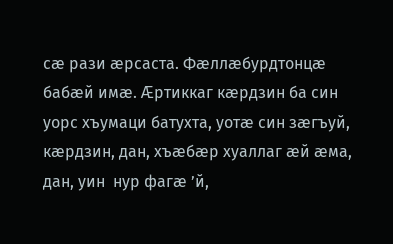сæ рази æрсаста. Фæллæбурдтонцæ бабæй имæ. Æртиккаг кæрдзин ба син уорс хъумаци батухта, уотæ син зæгъуй, кæрдзин, дан, хъæбæр хуаллаг æй æма, дан, уин  нур фагæ ’й,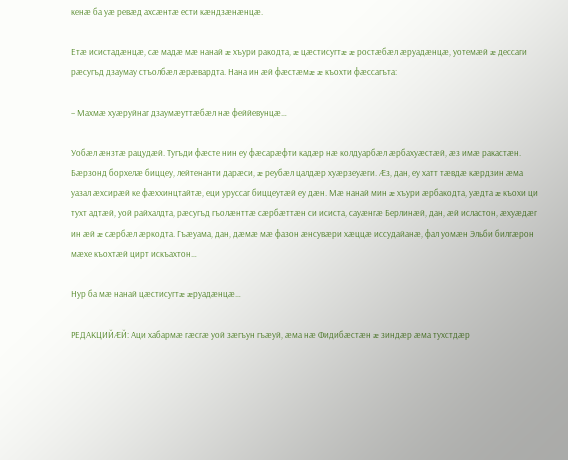кенæ ба уæ ревæд ахсæнтæ ести кæндзæнæнцæ.

Етæ исистадæнцæ, сæ мадæ мæ нанай æ хъури ракодта, æ цæстисугтæ æ ростæбæл æруадæнцæ, уотемæй æ дессаги рæсугъд дзаумау стъолбæл æрæвардта. Нана ин æй фæстæмæ æ къохти фæссагъта:

– Махмæ хуæруйнаг дзаумæуттæбæл нæ феййевунцæ…

Уобæл æнзтæ рацудæй. Тугъди фæсте нин еу фæсарæфти кадæр нæ колдуарбæл æрбахуæстæй, æз имæ ракастæн. Бæрзонд борхелæ биццеу, лейтенанти дарæси, æ реубæл цалдæр хуæрзеуæги. Æз, дан, еу хатт тæвдæ кæрдзин æма уазал æхсирæй ке фæххинцтайтæ, еци уруссаг биццеутæй еу дæн. Мæ нанай мин æ хъури æрбакодта, уæдта æ къохи ци тухт адтæй, уой райхалдта, рæсугъд гъолæнттæ сæрбæттæн си исиста, сауæнгæ Берлинæй, дан, æй исластон, æхуæдæг ин æй æ сæрбæл æркодта. Гъæуама, дан, дæмæ мæ фазон æнсувæри хæццæ иссудайанæ, фал уомæн Эльби билгæрон мæхе къохтæй цирт искъахтон…

Нур ба мæ нанай цæстисугтæ æруадæнцæ…

РЕДАКЦИЙÆЙ: Аци хабармæ гæсгæ уой зæгъун гъæуй, æма нæ Фидибæстæн æ зиндæр æма тухстдæр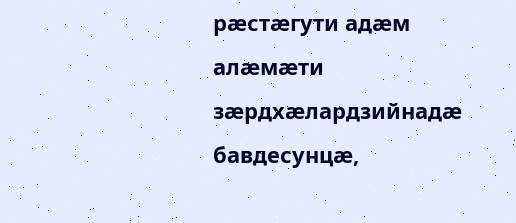рæстæгути адæм алæмæти зæрдхæлардзийнадæ бавдесунцæ,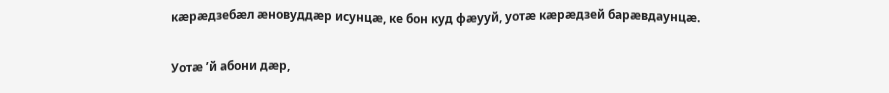кæрæдзебæл æновуддæр исунцæ, ке бон куд фæууй, уотæ кæрæдзей барæвдаунцæ.

Уотæ ’й абони дæр,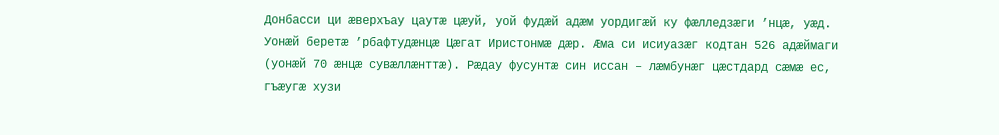Донбасси ци æверхъау цаутæ цæуй, уой фудæй адæм уордигæй ку фæлледзæги ’нцæ, уæд. Уонæй беретæ ’рбафтудæнцæ Цæгат Иристонмæ дæр. Æма си исиуазæг кодтан 526 адæймаги (уонæй 70 æнцæ сувæллæнттæ). Рæдау фусунтæ син иссан – лæмбунæг цæстдард сæмæ ес, гъæугæ хузи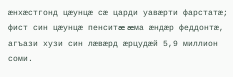æнхæстгонд цæунцæ сæ царди уавæрти фарстатæ; фист син цæунцæ пенситæ æма æндæр феддонтæ, агъази хузи син лæвæрд æрцудæй 5,9 миллион соми.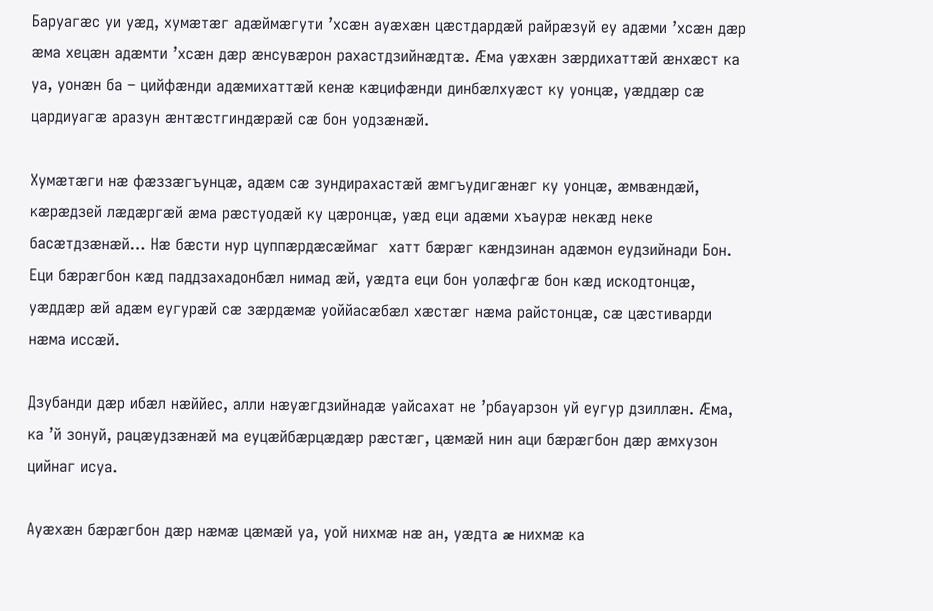Баруагæс уи уæд, хумæтæг адæймæгути ’хсæн ауæхæн цæстдардæй райрæзуй еу адæми ’хсæн дæр æма хецæн адæмти ’хсæн дæр æнсувæрон рахастдзийнæдтæ. Æма уæхæн зæрдихаттæй æнхæст ка уа, уонæн ба – цийфæнди адæмихаттæй кенæ кæцифæнди динбæлхуæст ку уонцæ, уæддæр сæ цардиуагæ аразун æнтæстгиндæрæй сæ бон уодзæнæй.

Хумæтæги нæ фæззæгъунцæ, адæм сæ зундирахастæй æмгъудигæнæг ку уонцæ, æмвæндæй, кæрæдзей лæдæргæй æма рæстуодæй ку цæронцæ, уæд еци адæми хъаурæ некæд неке басæтдзæнæй… Нæ бæсти нур цуппæрдæсæймаг  хатт бæрæг кæндзинан адæмон еудзийнади Бон. Еци бæрæгбон кæд паддзахадонбæл нимад æй, уæдта еци бон уолæфгæ бон кæд искодтонцæ, уæддæр æй адæм еугурæй сæ зæрдæмæ уоййасæбæл хæстæг нæма райстонцæ, сæ цæстиварди нæма иссæй.

Дзубанди дæр ибæл нæййес, алли нæуæгдзийнадæ уайсахат не ’рбауарзон уй еугур дзиллæн. Æма, ка ’й зонуй, рацæудзæнæй ма еуцæйбæрцæдæр рæстæг, цæмæй нин аци бæрæгбон дæр æмхузон цийнаг исуа.

Ауæхæн бæрæгбон дæр нæмæ цæмæй уа, уой нихмæ нæ ан, уæдта æ нихмæ ка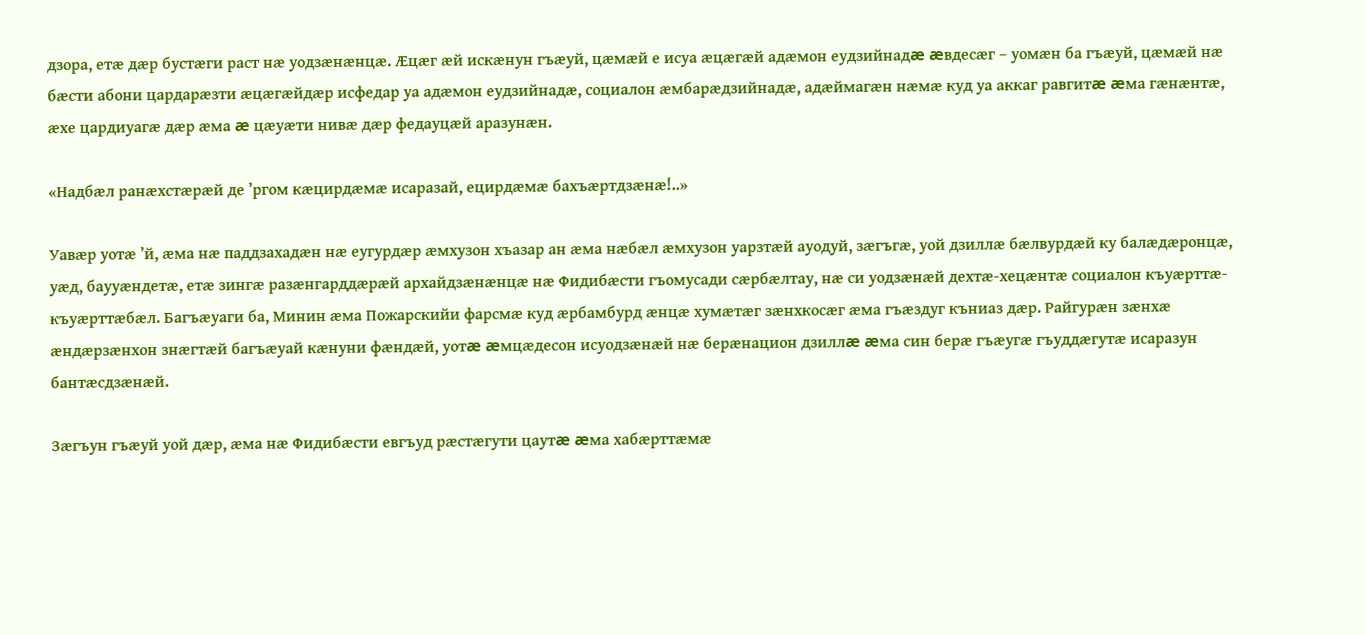дзора, етæ дæр бустæги раст нæ уодзæнæнцæ. Æцæг æй искæнун гъæуй, цæмæй е исуа æцæгæй адæмон еудзийнадæ æвдесæг – уомæн ба гъæуй, цæмæй нæ бæсти абони цардарæзти æцæгæйдæр исфедар уа адæмон еудзийнадæ, социалон æмбарæдзийнадæ, адæймагæн нæмæ куд уа аккаг равгитæ æма гæнæнтæ, æхе цардиуагæ дæр æма æ цæуæти нивæ дæр федауцæй аразунæн.

«Надбæл ранæхстæрæй де ’ргом кæцирдæмæ исаразай, ецирдæмæ бахъæртдзæнæ!..»

Уавæр уотæ ’й, æма нæ паддзахадæн нæ еугурдæр æмхузон хъазар ан æма нæбæл æмхузон уарзтæй ауодуй, зæгъгæ, уой дзиллæ бæлвурдæй ку балæдæронцæ, уæд, баууæндетæ, етæ зингæ разæнгарддæрæй архайдзæнæнцæ нæ Фидибæсти гъомусади сæрбæлтау, нæ си уодзæнæй дехтæ-хецæнтæ социалон къуæрттæ-къуæрттæбæл. Багъæуаги ба, Минин æма Пожарскийи фарсмæ куд æрбамбурд æнцæ хумæтæг зæнхкосæг æма гъæздуг къниаз дæр. Райгурæн зæнхæ æндæрзæнхон знæгтæй багъæуай кæнуни фæндæй, уотæ æмцæдесон исуодзæнæй нæ берæнацион дзиллæ æма син берæ гъæугæ гъуддæгутæ исаразун бантæсдзæнæй.

Зæгъун гъæуй уой дæр, æма нæ Фидибæсти евгъуд рæстæгути цаутæ æма хабæрттæмæ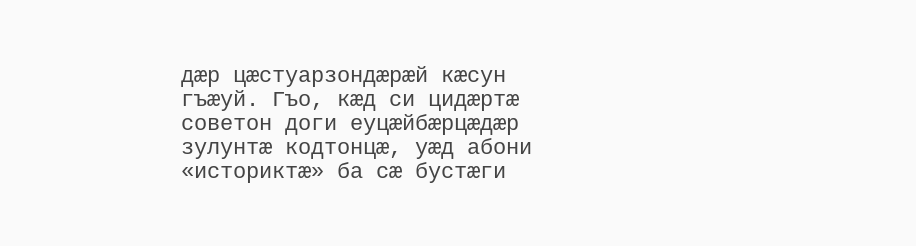дæр цæстуарзондæрæй кæсун гъæуй. Гъо, кæд си цидæртæ советон доги еуцæйбæрцæдæр зулунтæ кодтонцæ, уæд абони «историктæ» ба сæ бустæги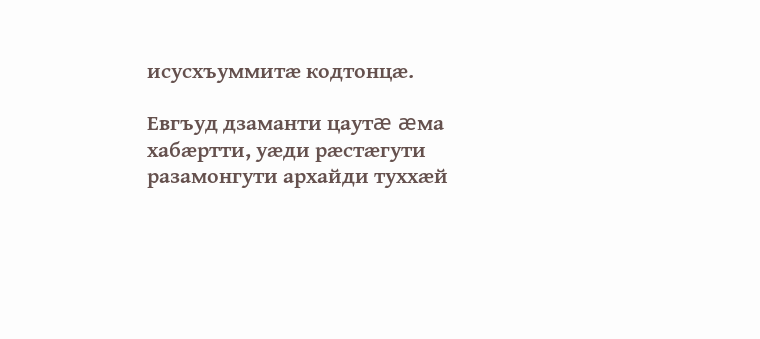исусхъуммитæ кодтонцæ.

Евгъуд дзаманти цаутæ æма хабæртти, уæди рæстæгути разамонгути архайди туххæй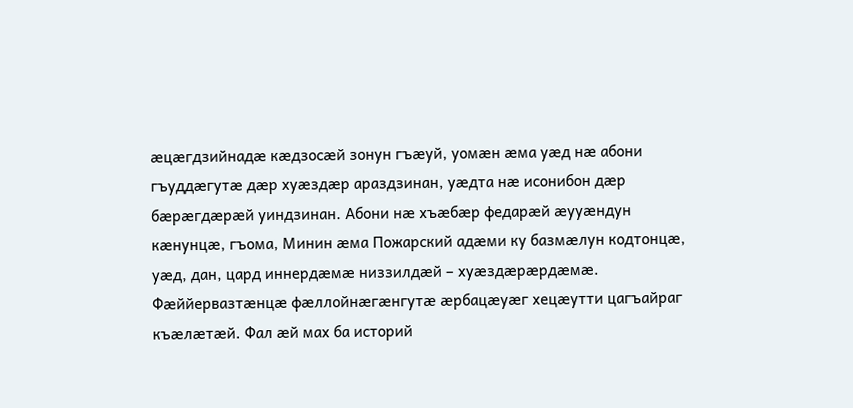æцæгдзийнадæ кæдзосæй зонун гъæуй, уомæн æма уæд нæ абони гъуддæгутæ дæр хуæздæр араздзинан, уæдта нæ исонибон дæр бæрæгдæрæй уиндзинан. Абони нæ хъæбæр федарæй æууæндун кæнунцæ, гъома, Минин æма Пожарский адæми ку базмæлун кодтонцæ, уæд, дан, цард иннердæмæ низзилдæй – хуæздæрæрдæмæ. Фæййервазтæнцæ фæллойнæгæнгутæ æрбацæуæг хецæутти цагъайраг къæлæтæй. Фал æй мах ба историй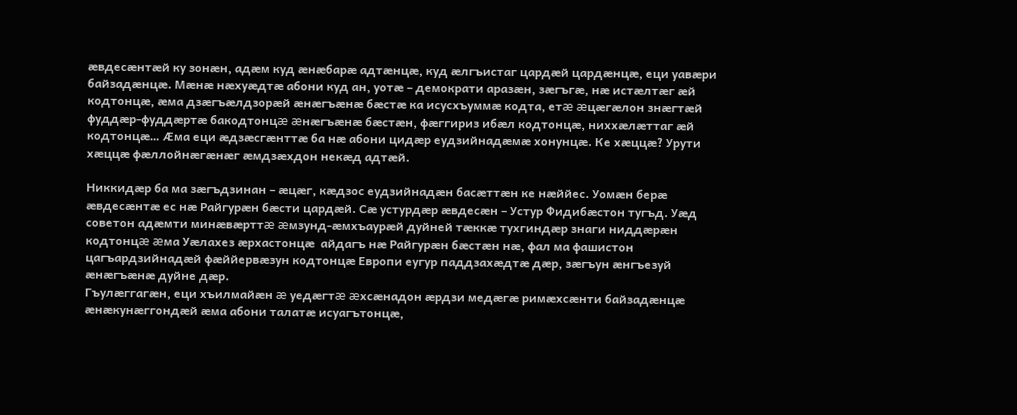æвдесæнтæй ку зонæн, адæм куд æнæбарæ адтæнцæ, куд æлгъистаг цардæй цардæнцæ, еци уавæри байзадæнцæ. Мæнæ нæхуæдтæ абони куд ан, уотæ – демократи аразæн, зæгъгæ, нæ истæлтæг æй кодтонцæ, æма дзæгъæлдзорæй æнæгъæнæ бæстæ ка исусхъуммæ кодта, етæ æцæгæлон знæгтæй фуддæр-фуддæртæ бакодтонцæ æнæгъæнæ бæстæн, фæггириз ибæл кодтонцæ, ниххæлæттаг æй кодтонцæ… Æма еци æдзæсгæнттæ ба нæ абони цидæр еудзийнадæмæ хонунцæ. Ке хæццæ? Урути хæццæ фæллойнæгæнæг æмдзæхдон некæд адтæй.

Никкидæр ба ма зæгъдзинан – æцæг, кæдзос еудзийнадæн басæттæн ке нæййес. Уомæн берæ æвдесæнтæ ес нæ Райгурæн бæсти цардæй. Сæ устурдæр æвдесæн – Устур Фидибæстон тугъд. Уæд советон адæмти минæвæрттæ æмзунд-æмхъаурæй дуйней тæккæ тухгиндæр знаги ниддæрæн кодтонцæ æма Уæлахез æрхастонцæ  айдагъ нæ Райгурæн бæстæн нæ, фал ма фашистон цагъардзийнадæй фæййервæзун кодтонцæ Европи еугур паддзахæдтæ дæр, зæгъун æнгъезуй æнæгъæнæ дуйне дæр.
Гъулæггагæн, еци хъилмайæн æ уедæгтæ æхсæнадон æрдзи медæгæ римæхсæнти байзадæнцæ æнæкунæггондæй æма абони талатæ исуагътонцæ,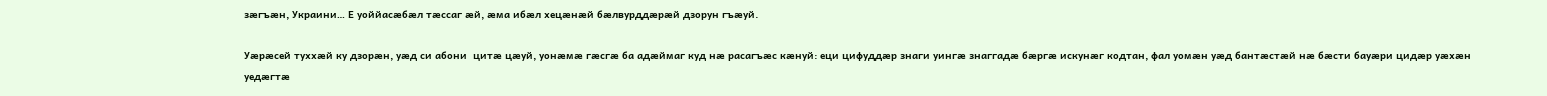зæгъæн, Украини… Е уоййасæбæл тæссаг æй, æма ибæл хецæнæй бæлвурддæрæй дзорун гъæуй.

Уæрæсей туххæй ку дзорæн, уæд си абони  цитæ цæуй, уонæмæ гæсгæ ба адæймаг куд нæ расагъæс кæнуй: еци цифуддæр знаги уингæ знаггадæ бæргæ искунæг кодтан, фал уомæн уæд бантæстæй нæ бæсти бауæри цидæр уæхæн уедæгтæ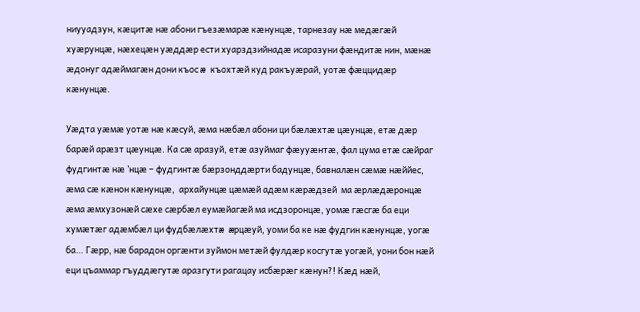ниууадзун, кæцитæ нæ абони гъезæмарæ кæнунцæ, тарнезау нæ медæгæй хуæрунцæ, нæхецæн уæддæр ести хуарздзийнадæ исаразуни фæндитæ нин, мæнæ æдонуг адæймагæн дони къос æ къохтæй куд ракъуæрай, уотæ фæццидæр кæнунцæ.

Уæдта уæмæ уотæ нæ кæсуй, æма нæбæл абони ци бæлæхтæ цæунцæ, етæ дæр барæй арæзт цæунцæ. Ка сæ аразуй, етæ азуймаг фæууæнтæ, фал цума етæ сæйраг фудгинтæ нæ ’нцæ – фудгинтæ бæрзонддæрти бадунцæ, бавналæн сæмæ нæййес, æма сæ кæнон кæнунцæ,  архайунцæ цæмæй адæм кæрæдзей  ма æрлæдæронцæ æма æмхузонæй сæхе сæрбæл еумæйагæй ма исдзоронцæ, уомæ гæсгæ ба еци хумæтæг адæмбæл ци фудбæлæхтæ æрцæуй, уоми ба ке нæ фудгин кæнунцæ, уогæ ба… Гæрр, нæ барадон оргæнти зуймон метæй фулдæр косгутæ уогæй, уони бон нæй еци цъаммар гъуддæгутæ аразгути рагацау исбæрæг кæнун?! Кæд нæй,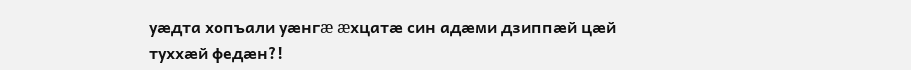уæдта хопъали уæнгæ æхцатæ син адæми дзиппæй цæй туххæй федæн?!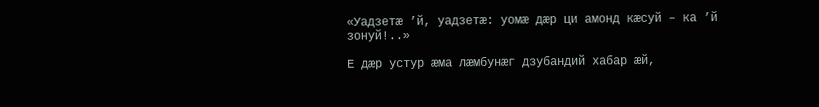«Уадзетæ ’й, уадзетæ: уомæ дæр ци амонд кæсуй – ка ’й зонуй!..»

Е дæр устур æма лæмбунæг дзубандий хабар æй,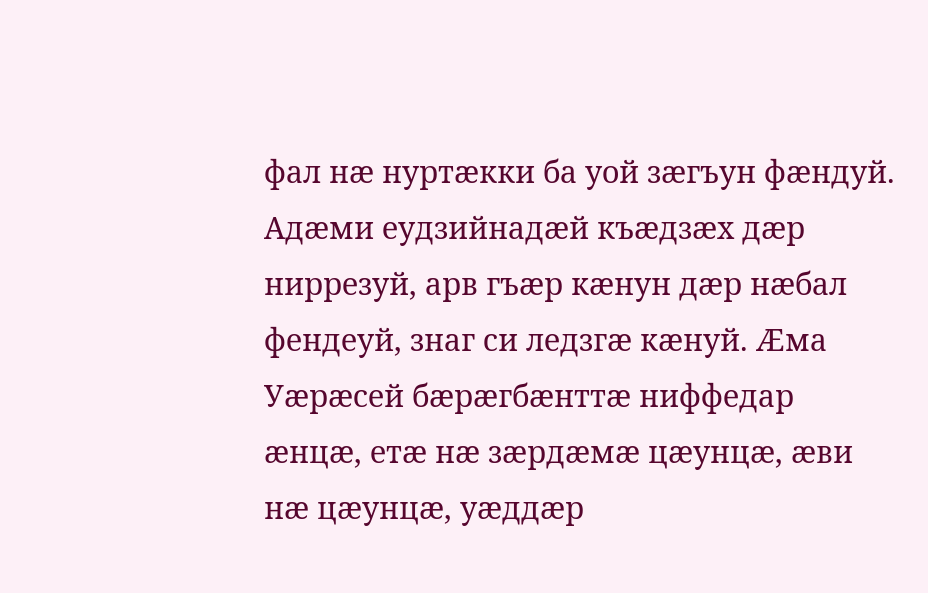фал нæ нуртæкки ба уой зæгъун фæндуй. Адæми еудзийнадæй къæдзæх дæр ниррезуй, арв гъæр кæнун дæр нæбал фендеуй, знаг си ледзгæ кæнуй. Æма Уæрæсей бæрæгбæнттæ ниффедар æнцæ, етæ нæ зæрдæмæ цæунцæ, æви нæ цæунцæ, уæддæр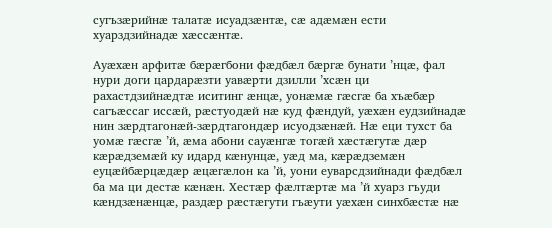сугъзæрийнæ талатæ исуадзæнтæ, сæ адæмæн ести хуарздзийнадæ хæссæнтæ.

Ауæхæн арфитæ бæрæгбони фæдбæл бæргæ бунати ’нцæ, фал нури доги цардарæзти уавæрти дзилли ’хсæн ци рахастдзийнæдтæ иситинг æнцæ, уонæмæ гæсгæ ба хъæбæр сагъæссаг иссæй, рæстуодæй нæ куд фæндуй, уæхæн еудзийнадæ нин зæрдтагонæй-зæрдтагондæр исуодзæнæй. Нæ еци тухст ба уомæ гæсгæ ’й, æма абони сауæнгæ тогæй хæстæгутæ дæр кæрæдземæй ку идард кæнунцæ, уæд ма, кæрæдземæн еуцæйбæрцæдæр æцæгæлон ка ’й, уони еуварсдзийнади фæдбæл ба ма ци дестæ кæнæн. Хестæр фæлтæртæ ма ’й хуарз гъуди кæндзæнæнцæ, раздæр рæстæгути гъæути уæхæн синхбæстæ нæ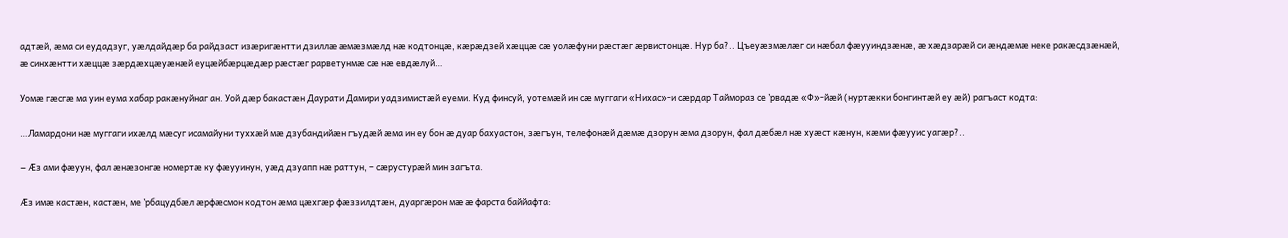адтæй, æма си еудадзуг, уæлдайдæр ба райдзаст изæригæнтти дзиллæ æмæзмæлд нæ кодтонцæ, кæрæдзей хæццæ сæ уолæфуни рæстæг æрвистонцæ. Нур ба?.. Цъеуæзмæлæг си нæбал фæууиндзæнæ, æ хæдзарæй си æндæмæ неке ракæсдзæнæй, æ синхæнтти хæццæ зæрдæхцæуæнæй еуцæйбæрцæдæр рæстæг рарветунмæ сæ нæ евдæлуй…

Уомæ гæсгæ ма уин еума хабар ракæнуйнаг ан. Уой дæр бакастæн Даурати Дамири уадзимистæй еуеми. Куд финсуй, уотемæй ин сæ муггаги «Нихас»-и сæрдар Таймораз се ’рвадæ «Ф»-йæй (нуртæкки бонгинтæй еу æй) рагъаст кодта:

…Ламардони нæ муггаги ихæлд мæсуг исамайуни туххæй мæ дзубандийæн гъудæй æма ин еу бон æ дуар бахуастон, зæгъун, телефонæй дæмæ дзорун æма дзорун, фал дæбæл нæ хуæст кæнун, кæми фæууис уагæр?..

– Æз ами фæуун, фал æнæзонгæ номертæ ку фæууинун, уæд дзуапп нæ раттун, – сæрустурæй мин загъта.

Æз имæ кастæн, кастæн, ме ’рбацудбæл æрфæсмон кодтон æма цæхгæр фæззилдтæн, дуаргæрон мæ æ фарста баййафта: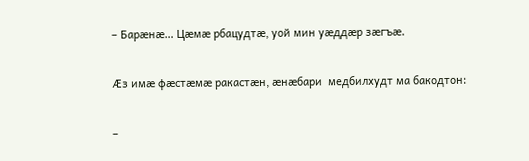– Барæнæ… Цæмæ рбацудтæ, уой мин уæддæр зæгъæ.

Æз имæ фæстæмæ ракастæн, æнæбари  медбилхудт ма бакодтон:

–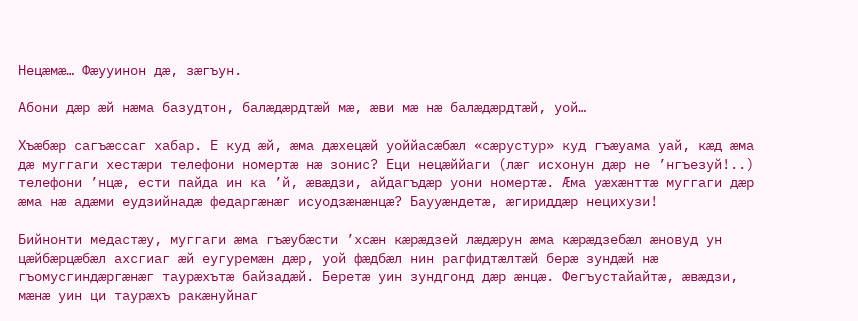Нецæмæ… Фæууинон дæ, зæгъун.

Абони дæр æй нæма базудтон, балæдæрдтæй мæ, æви мæ нæ балæдæрдтæй, уой…

Хъæбæр сагъæссаг хабар. Е куд æй, æма дæхецæй уоййасæбæл «сæрустур» куд гъæуама уай, кæд æма дæ муггаги хестæри телефони номертæ нæ зонис? Еци нецæййаги (лæг исхонун дæр не ’нгъезуй!..) телефони ’нцæ, ести пайда ин ка ’й, æвæдзи, айдагъдæр уони номертæ. Æма уæхæнттæ муггаги дæр æма нæ адæми еудзийнадæ федаргæнæг исуодзæнæнцæ? Баууæндетæ, æгириддæр нецихузи!

Бийнонти медастæу, муггаги æма гъæубæсти ’хсæн кæрæдзей лæдæрун æма кæрæдзебæл æновуд ун цæйбæрцæбæл ахсгиаг æй еугуремæн дæр, уой фæдбæл нин рагфидтæлтæй берæ зундæй нæ гъомусгиндæргæнæг таурæхътæ байзадæй. Беретæ уин зундгонд дæр æнцæ. Фегъустайайтæ, æвæдзи, мæнæ уин ци таурæхъ ракæнуйнаг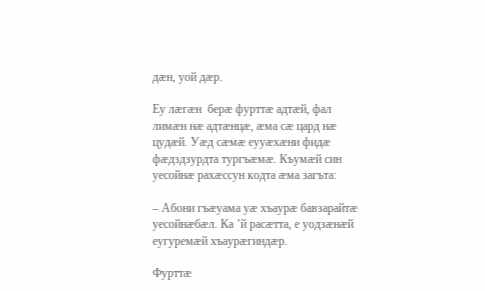дæн, уой дæр.

Еу лæгæн  берæ фурттæ адтæй, фал  лимæн нæ адтæнцæ, æма сæ цард нæ цудæй. Уæд сæмæ еууæхæни фидæ фæдздзурдта тургъæмæ. Къумæй син уесойнæ рахæссун кодта æма загъта:

– Абони гъæуама уæ хъаурæ бавзарайтæ уесойнæбæл. Ка ’й расæтта, е уодзæнæй  еугуремæй хъаурæгиндæр.

Фурттæ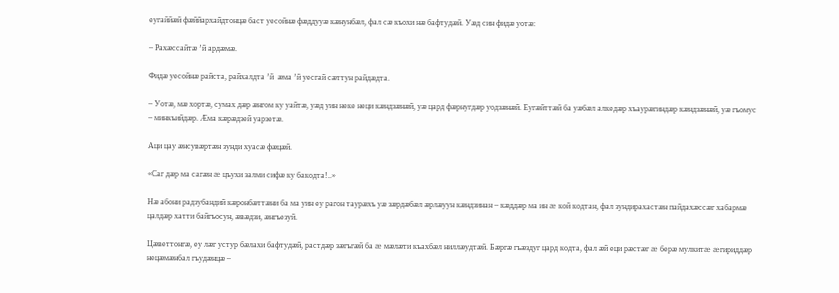еугаййæй фæййархайдтонцæ баст уесойнæ фæддууæ кæнунбæл, фал сæ къохи нæ бафтудæй. Уæд син фидæ уотæ:

– Рахæссайтæ ’й ардæмæ.

Фидæ уесойнæ райста, райхалдта ’й  æма ’й уесгай сæттун райдæдта.

– Уотæ, мæ хортæ, сумах дæр æнгом ку уайтæ, уæд уин неке неци кæндзæнæй, уæ цард фæрнугдæр уодзæнæй. Еугæйттæй ба уæбæл алкедæр хъаурæгиндæр кæндзæнæй, уæ гъомус – минкъийдæр. Æма кæрæдзей уарзетæ.

Аци цау æнсувæртæн зунди хуасæ фæцæй.

«Саг дæр ма сагæн æ цъухи залми сифæ ку бакодта!..»

Нæ абони радзубандий кæронбæттæни ба ма уин еу рагон таурæхъ уæ зæрдæбæл æрлæуун кæндзинан – кæддæр ма ин æ кой кодтан, фал зундирахастæн пайдахæссæг хабармæ цалдæр хатти байгъосун, æвæдзи, æнгъезуй.

Цæветтонгæ, еу лæг устур бæлахи бафтудæй, растдæр зæгъгæй ба æ мæлæти къахбæл ниллæудтæй. Бæргæ гъæздуг цард кодта, фал æй еци рæстæг æ берæ мулкитæ æгириддæр нецæмæнбал гъудæнцæ –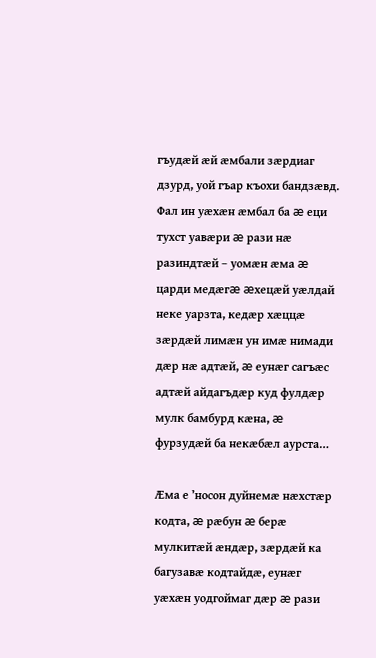гъудæй æй æмбали зæрдиаг дзурд, уой гъар къохи бандзæвд. Фал ин уæхæн æмбал ба æ еци тухст уавæри æ рази нæ разиндтæй – уомæн æма æ царди медæгæ æхецæй уæлдай неке уарзта, кедæр хæццæ зæрдæй лимæн ун имæ нимади дæр нæ адтæй, æ еунæг сагъæс адтæй айдагъдæр куд фулдæр мулк бамбурд кæна, æ фурзудæй ба некæбæл аурста…

Æма е ’носон дуйнемæ нæхстæр кодта, æ рæбун æ берæ мулкитæй æндæр, зæрдæй ка багузавæ кодтайдæ, еунæг уæхæн уодгоймаг дæр æ рази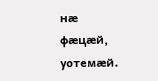нæ фæцæй, уотемæй.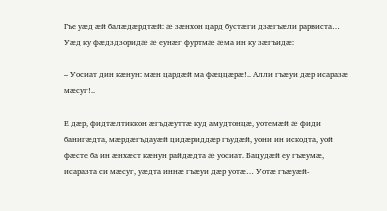Гъе уæд æй балæдæрдтæй: æ зæнхон цард бустæги дзæгъæли рарвиста… Уæд ку фæдздзоридæ æ еунæг фуртмæ æма ин ку зæгъидæ:

– Уосиат дин кæнун: мæн цардæй ма фæццæрæ!.. Алли гъæуи дæр исаразæ мæсуг!..

Е дæр, фидтæлтиккон æгъдæуттæ куд амудтонцæ, уотемæй æ фиди банигæдта, мæрдæгъдауæй цидæриддæр гъудæй, уони ин искодта, уой фæсте ба ин æнхæст кæнун райдæдта æ уосиат. Бацудæй еу гъæумæ, исаразта си мæсуг, уæдта иннæ гъæуи дæр уотæ… Уотæ гъæуæй-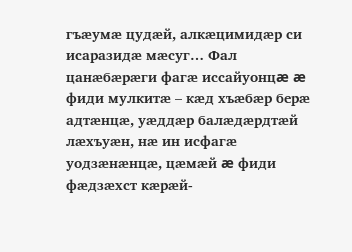гъæумæ цудæй, алкæцимидæр си исаразидæ мæсуг… Фал цанæбæрæги фагæ иссайуонцæ æ фиди мулкитæ – кæд хъæбæр берæ адтæнцæ, уæддæр балæдæрдтæй лæхъуæн, нæ ин исфагæ уодзæнæнцæ, цæмæй æ фиди фæдзæхст кæрæй-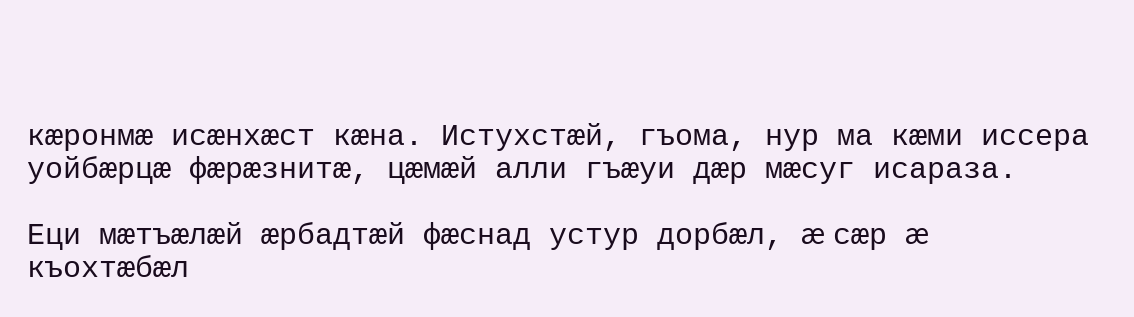кæронмæ исæнхæст кæна. Истухстæй, гъома, нур ма кæми иссера уойбæрцæ фæрæзнитæ, цæмæй алли гъæуи дæр мæсуг исараза.

Еци мæтъæлæй æрбадтæй фæснад устур дорбæл, æ сæр æ къохтæбæл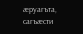æруагъта, сагъæсти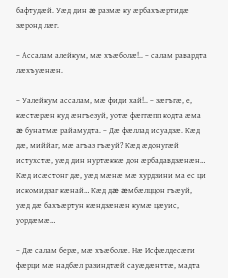бафтудæй. Уæд дин æ размæ ку æрбахъæртидæ зæронд лæг.

– Ассалам алейкум, мæ хъæболæ!.. – салам равардта лæхъуæнæн.

– Уалейкум ассалам, мæ фиди хай!.. – зæгъгæ, е, кæстæрæн куд æнгъезуй, уотæ фæггæпп кодта æма æ бунатмæ райамудта. – Дæ фæллад исуадзæ. Кæд дæ, миййаг, мæ агъаз гъæуй? Кæд æдонугæй истухстæ, уæд дин нуртæккæ дон æрбадавдзæнæн… Кæд исæстонг дæ, уæд мæнæ мæ хурдзини ма ес ци искомидзаг кæнай… Кæд дæ æмбæлццон гъæуй, уæд дæ бахъæртун кæндзæнæн кумæ цæуис, уордæмæ…

– Дæ салам берæ, мæ хъæболæ. Нæ Исфæлдесæги фæрци мæ надбæл разиндтæй сауæдæнттæ, мадта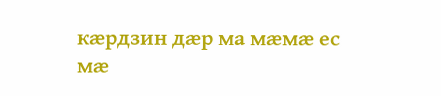кæрдзин дæр ма мæмæ ес мæ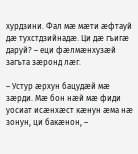хурдзини. Фал мæ мæти æфтауй дæ тухстдзийнадæ. Ци дæ гъигæ даруй? – еци фæлмæнхузæй загъта зæронд лæг.

– Устур æрхун бацудæй мæ зæрди. Мæ бон нæй мæ фиди уосиат исæнхæст кæнун æма нæ зонун, ци бакæнон, –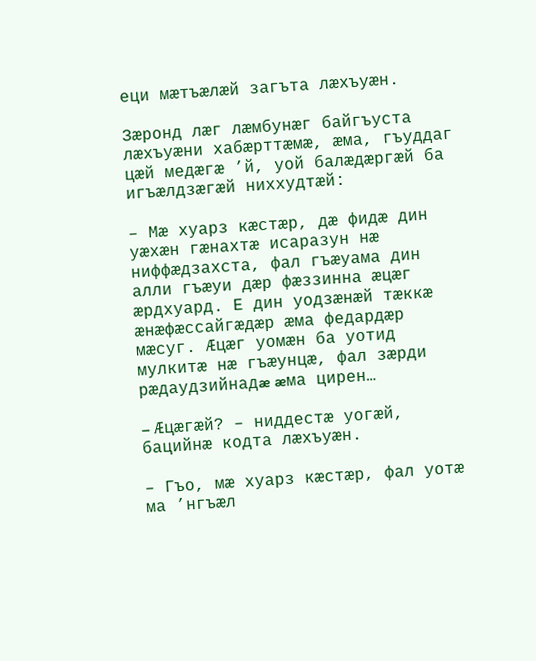еци мæтъæлæй загъта лæхъуæн.

Зæронд лæг лæмбунæг байгъуста лæхъуæни хабæрттæмæ, æма, гъуддаг цæй медæгæ ’й, уой балæдæргæй ба игъæлдзæгæй ниххудтæй:

– Мæ хуарз кæстæр, дæ фидæ дин уæхæн гæнахтæ исаразун нæ ниффæдзахста, фал гъæуама дин алли гъæуи дæр фæззинна æцæг æрдхуард. Е дин уодзæнæй тæккæ æнæфæссайгæдæр æма федардæр мæсуг. Æцæг уомæн ба уотид мулкитæ нæ гъæунцæ, фал зæрди рæдаудзийнадæ æма цирен…

– Æцæгæй? – ниддестæ уогæй, бацийнæ кодта лæхъуæн.

– Гъо, мæ хуарз кæстæр, фал уотæ ма ’нгъæл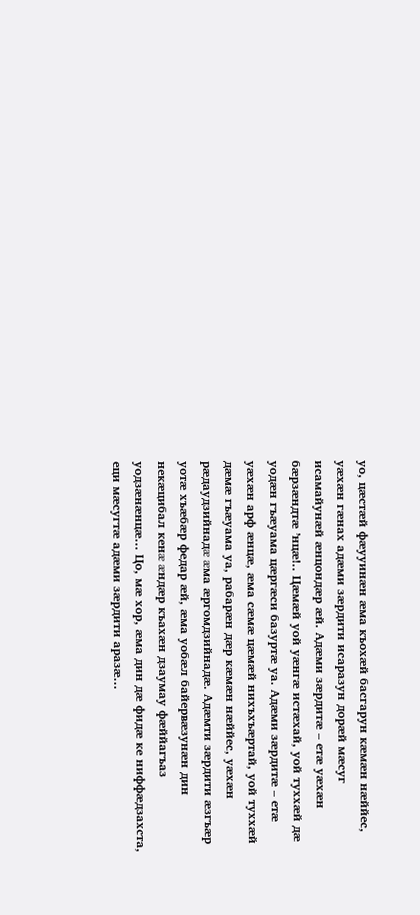уо, цæстæй фæууинæн æма къохæй басгарун кæмæн нæййес, уæхæн гæнах адæми зæрдити исаразун дорæй мæсуг исамайунæй æнцондæр æй. Адæми зæрдитæ – етæ уæхæн бæрзæндтæ ’нцæ!.. Цæмæй уой уæнгæ истæхай, уой туххæй дæ уодæн гъæуама цæргæси базуртæ уа. Адæми зæрдитæ – етæ уæхæн арф æнцæ, æма сæмæ цæмæй нихъхъæртай, уой туххæй дæмæ гъæуама уа, рабарæн дæр кæмæн нæййес, уæхæн рæдаудзийнадæ æма æргомдзийнадæ. Адæмти зæрдити æзгъæр уотæ хъæбæр федар æй, æма уобæл байервæзунæн дин некæцибал кенæ æндæр къахæн дзаумау фæййагъаз уодзæнæнцæ… Цо, мæ хор, æма дин дæ фидæ ке ниффæдзахста, еци мæсугтæ адæми зæрдити аразæ…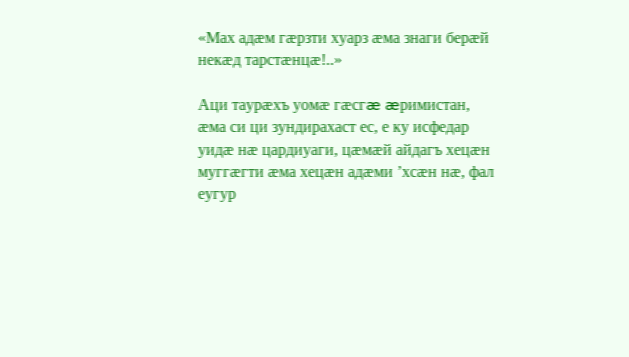«Мах адæм гæрзти хуарз æма знаги берæй некæд тарстæнцæ!..»

Аци таурæхъ уомæ гæсгæ æримистан, æма си ци зундирахаст ес, е ку исфедар уидæ нæ цардиуаги, цæмæй айдагъ хецæн муггæгти æма хецæн адæми ’хсæн нæ, фал еугур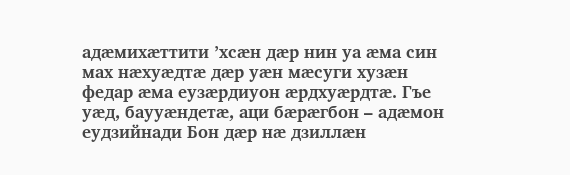адæмихæттити ’хсæн дæр нин уа æма син мах нæхуæдтæ дæр уæн мæсуги хузæн федар æма еузæрдиуон æрдхуæрдтæ. Гъе уæд, баууæндетæ, аци бæрæгбон – адæмон еудзийнади Бон дæр нæ дзиллæн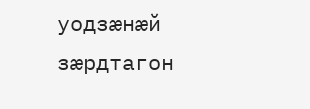уодзæнæй зæрдтагон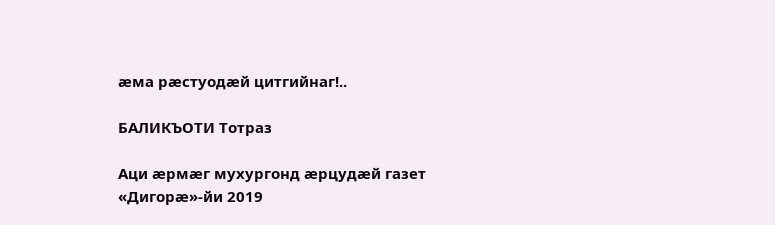æма рæстуодæй цитгийнаг!..

БАЛИКЪОТИ Тотраз

Аци æрмæг мухургонд æрцудæй газет «Дигорæ»-йи 2019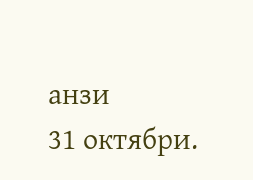анзи
31 октябри.